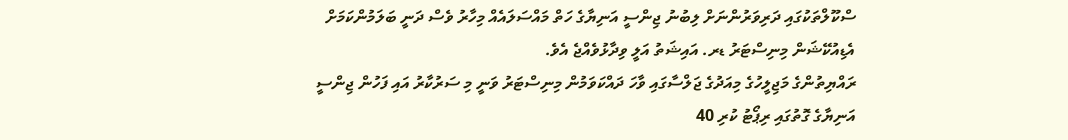ސްކޫލްތަކުގައި ދަރިވަރުންނަށް ލިބުނު ޖިންސީ އަނިޔާގެ ހަތް މައްސަލައެއް މިހާރު ވެސް ދަނީ ބަލަމުންކަމަށް އެޑިއުކޭޝަން މިނިސްޓަރު ޑރ. އައިޝަތު އަލީ ވިދާޅުވެއްޖެ އެވެ.
ރައްޔިތުންގެ މަޖިލީހުގެ މިއަދުގެ ޖަލްސާގައި ވާހަ ދައްކަވަމުން މިނިސްޓަރު ވަނީ މި ސަރުކާރު އައި ފަހުން ޖިންސީ އަނިޔާގެ ގޮތުގައި ރިޕޯޓު ކުރި 40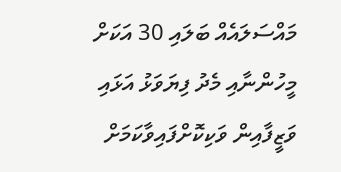މައްސަލައެއް ބަލައި 30 އަކަށް މީހުންނާއި މެދު ފިޔަވަޅު އަޅައި ވަޒީފާއިން ވަކިކޮށްފައިވާކަމަށް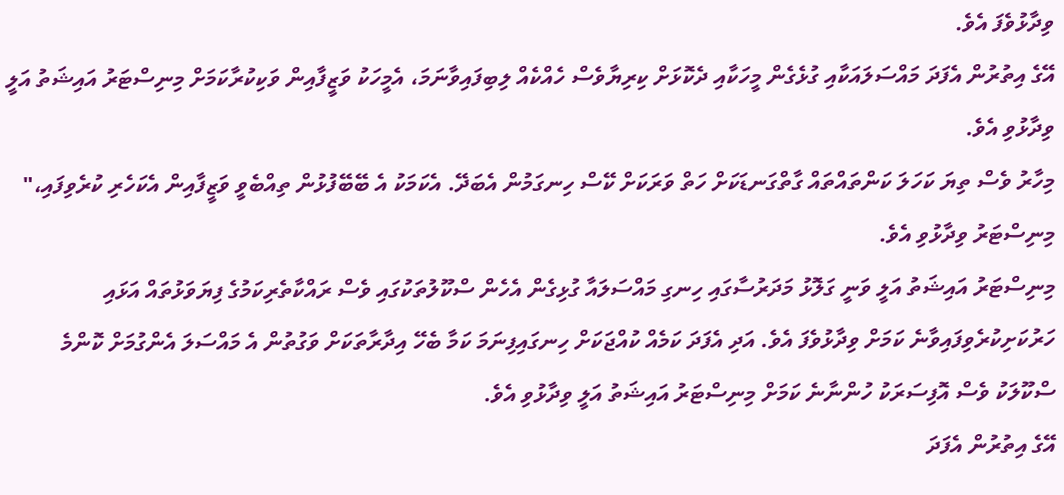ވިދާޅުވެފަ އެވެ.
އޭގެ އިތުރުން އެފަދަ މައްސަލައަކާއި ގުޅެގެން މީހަކާއި ދެކޮޅަށް ކިރިޔާވެސް ހެއްކެއް ލިބިފައިވާނަމަ، އެމީހަކު ވަޒީފާއިން ވަކިކުރާކަމަށް މިނިސްޓަރު އައިޝަތު އަލީ ވިދާޅުވި އެވެ.
މިހާރު ވެސް ތިޔަ ކަހަލަ ކަންތައްތައް ގާތްގަނޑަކަށް ހަތް ވަރަކަށް ކޭސް ހިނގަމުން އެބަދޭ. އެކަމަކު އެ ބޭބޭފުޅުން ތިއްބެވީ ވަޒީފާއިން އެކަހެރި ކުރެވިފައި،" މިނިސްޓަރު ވިދާޅުވި އެވެ.
މިނިސްޓަރު އައިޝަތު އަލީ ވަނީ ގަލޮޅު މަދަރުސާގައި ހިނގި މައްސަލައާ ގުޅިގެން އެހެން ސްކޫލުތަކުގައި ވެސް ރައްކާތެރިކަމުގެ ފިޔަވަޅުތައް އަޅައި ހަރުކަށިކުރެވިފައިވާނެ ކަމަށް ވިދާޅުވެފަ އެވެ. އަދި އެފަދަ ކަމެއް ކުއްޖަކަށް ހިނގައިފިނަމަ ކަމާ ބެހޭ އިދާރާތަކަށް ވަގުތުން އެ މައްސަލަ އެންގުމަށް ކޮންމެ ސްކޫލަކު ވެސް އޮފިސަރަކު ހުންނާނެ ކަމަށް މިނިސްޓަރު އައިޝަތު އަލީ ވިދާޅުވި އެވެ.
އޭގެ އިތުރުން އެފަދަ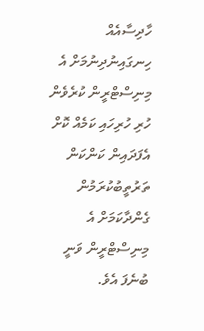ހާދިސާއެއް ހިނގައިނުދިނުމަށް އެ މިނިސްޓްރީން ކުރެވެން ހުރި ހުރިހައި ކަމެއް ކޮށް އެފަދައިން ކަންކަން ތަރުތީބުކުރަމުން ގެންދާކަމަށް އެ މިނިސްޓްރީން ވަނީ ބުނެފަ އެވެ.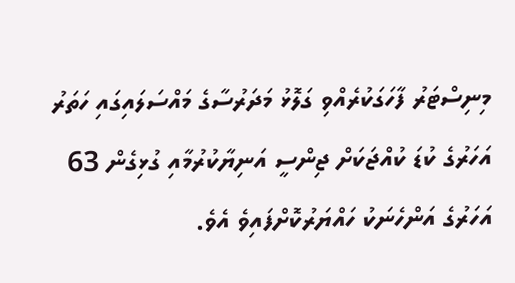މިނިސްޓަރު ފާހަގަކުރެއްވި ގަލޮޅު މަދަރުސާގެ މައްސަލައިގައި ހަތަރު އަހަރުގެ ކުޑަ ކުއްޖަކަށް ޖިންސީ އަނިޔާކުރުމާއި ގުޅިގެން 63 އަހަރުގެ އަންހެނަކު ހައްޔަރުކޮށްފައިވެ އެވެ.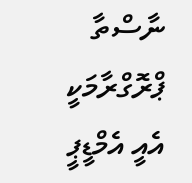ނާސްތާ ޕްރޮގްރާމަކީ އެއީ އެމްޑީޕީ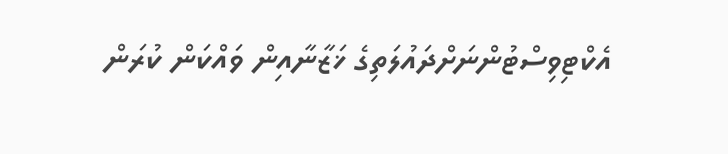އެކްޓިވިސްޓުންނަށްދައުލަތިގެ ޚަޒާނާއިން ވައްކަން ކުރަން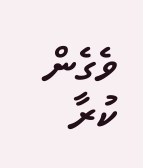ވެގެން ކުރާ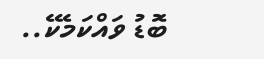ބޮޑު ވައްކަމެކޭ..